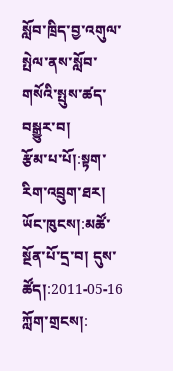སློབ་ཁྲིད་བྱ་འགུལ་སྤེལ་ནས་སློབ་གསོའི་སྤུས་ཚད་བསྒྱུར་བ།
རྩོམ་པ་པོ།:སྟག་རིག་འབྲུག་ཐར། ཡོང་ཁུངས།:མཚོ་སྔོན་པོ་དྲ་བ། དུས་ཚོད།:2011-05-16 ཀློག་གྲངས།: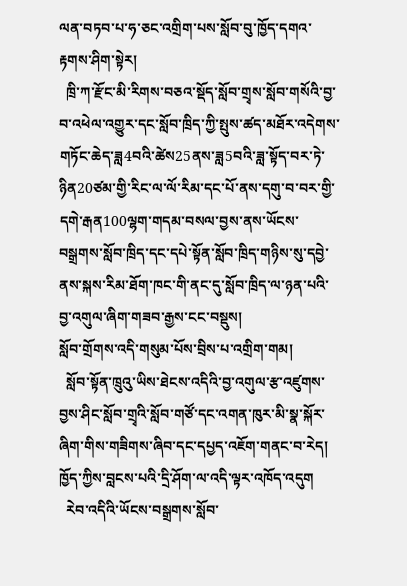ལན་བཏབ་པ་ཧ་ཅང་འགྲིག་པས་སློབ་བུ་ཁྱོད་དགའ་རྟགས་ཤིག་སྟེར།
  ཁྲི་ཀ་རྫོང་མི་རིགས་བཅའ་སྡོད་སློབ་གྲྭས་སློབ་གསོའི་བྱ་བ་འཕེལ་འགྱུར་དང་སློབ་ཁྲིད་ཀྱི་སྤུས་ཚད་མཐོར་འདེགས་གཏོང་ཆེད་ཟླ4བའི་ཚེས25ནས་ཟླ5བའི་ཟླ་སྟོད་བར་ཏེ་ཉིན20ཙམ་གྱི་རིང་ལ་ལོ་རིམ་དང་པོ་ནས་དགུ་བ་བར་གྱི་དགེ་རྒན100ལྷག་གདམ་བསལ་བྱས་ནས་ཡོངས་བསྒྲགས་སློབ་ཁྲིད་དང་དཔེ་སྟོན་སློབ་ཁྲིད་གཉིས་སུ་དབྱེ་ནས་སྐས་རིམ་ཐོག་ཁང་གི་ནང་དུ་སློབ་ཁྲིད་ལ་ཉན་པའི་བྱ་འགུལ་ཞིག་གཟབ་རྒྱས་ངང་བསྡུས།
སློབ་གྲོགས་འདི་གསུམ་པོས་བྲིས་པ་འགྲིག་གམ།
  སློབ་སྟོན་ཁྲུའུ་ཡིས་ཐེངས་འདིའི་བྱ་འགུལ་རྩ་འཛུགས་བྱས་ཤིང་སློབ་གྲྭའི་སློབ་གཙོ་དང་འགན་ཁུར་མི་སྣ་སྐོར་ཞིག་གིས་གཟིགས་ཞིབ་དང་དཔྱད་འཇོག་གནང་བ་རེད།
ཁྱོད་ཀྱིས་བླངས་པའི་དྲི་ཤོག་ལ་འདི་ལྟར་འཁོད་འདུག
  རེབ་འདིའི་ཡོངས་བསྒྲགས་སློབ་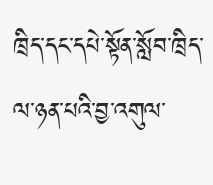ཁྲིད་དང་དཔེ་སྟོན་སློབ་ཁྲིད་ལ་ཉན་པའི་བྱ་འགུལ་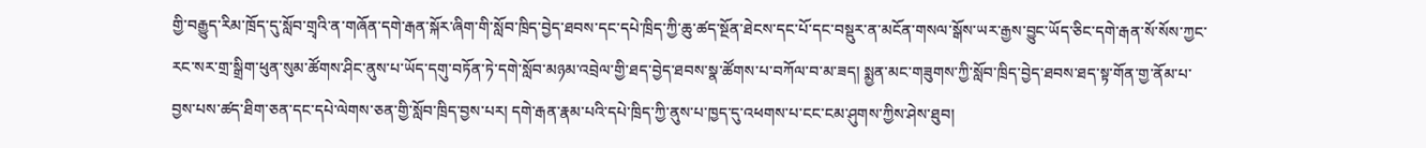གྱི་བརྒྱུད་རིམ་ཁྲོད་དུ་སློབ་གྲྭའི་ན་གཞོན་དགེ་རྒན་སྐོར་ཞིག་གི་སློབ་ཁྲིད་བྱེད་ཐབས་དང་དཔེ་ཁྲིད་ཀྱི་ཆུ་ཚད་སྔོན་ཐེངས་དང་པོ་དང་བསྡུར་ན་མངོན་གསལ་སྒོས་ཡར་རྒྱས་བྱུང་ཡོད་ཅིང་དགེ་རྒན་སོ་སོས་ཀྱང་རང་སར་གྲ་སྒྲིག་ཕུན་སུམ་ཚོགས་ཤིང་ནུས་པ་ཡོད་དགུ་བཏོན་ཏེ་དགེ་སློབ་མཉམ་འབྲེལ་གྱི་ཐད་བྱེད་ཐབས་སྣ་ཚོགས་པ་བཀོལ་བ་མ་ཟད། སྨྱན་མང་གཟུགས་ཀྱི་སློབ་ཁྲིད་བྱེད་ཐབས་ཐད་སྟ་གོན་གྱ་ནོམ་པ་བྱས་པས་ཚད་ཐིག་ཅན་དང་དཔེ་ལེགས་ཅན་གྱི་སློབ་ཁྲིད་བྱས་པར། དགེ་རྒན་རྣམ་པའི་དཔེ་ཁྲིད་ཀྱི་ནུས་པ་ཁྱད་དུ་འཕགས་པ་ངང་ངམ་ཤུགས་ཀྱིས་ཤེས་ཐུབ།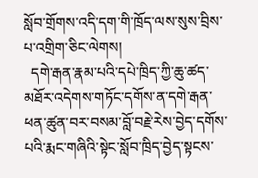སློབ་གྲོགས་འདི་དག་གི་ཁྲོད་ལས་སུས་བྲིས་པ་འགྲིག་ཅིང་ལེགས།
  དགེ་རྒན་རྣམ་པའི་དཔེ་ཁྲིད་ཀྱི་ཆུ་ཚད་མཐོར་འདེགས་གཏོང་དགོས་ན་དགེ་རྒན་ཕན་ཚུན་བར་བསམ་བློ་བརྗེ་རེས་བྱེད་དགོས་པའི་རྨང་གཞིའི་སྟེང་སློབ་ཁྲིད་བྱེད་སྟངས་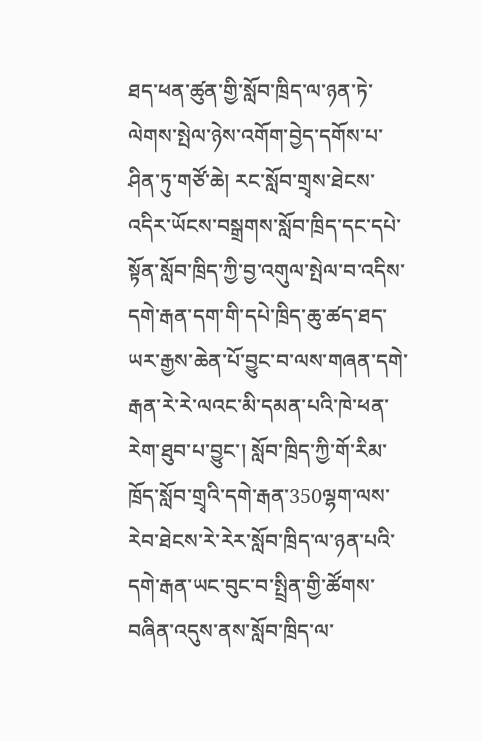ཐད་ཕན་ཚུན་གྱི་སློབ་ཁྲིད་ལ་ཉན་ཏེ་ལེགས་སྤེལ་ཉེས་འགོག་བྱེད་དགོས་པ་ཤིན་ཏུ་གཙོ་ཆེ། རང་སློབ་གྲྭས་ཐེངས་འདིར་ཡོངས་བསྒྲགས་སློབ་ཁྲིད་དང་དཔེ་སྟོན་སློབ་ཁྲིད་ཀྱི་བྱ་འགུལ་སྤེལ་བ་འདིས་དགེ་རྒན་དག་གི་དཔེ་ཁྲིད་ཆུ་ཚད་ཐད་ཡར་རྒྱས་ཆེན་པོ་བྱུང་བ་ལས་གཞན་དགེ་རྒན་རེ་རེ་ལའང་མི་དམན་པའི་ཁེ་ཕན་རེག་ཐུབ་པ་བྱུང་། སློབ་ཁྲིད་ཀྱི་གོ་རིམ་ཁྲོད་སློབ་གྲྭའི་དགེ་རྒན་350ལྷག་ལས་རེབ་ཐེངས་རེ་རེར་སློབ་ཁྲིད་ལ་ཉན་པའི་དགེ་རྒན་ཡང་བུང་བ་སྤྲིན་གྱི་ཚོགས་བཞིན་འདུས་ནས་སློབ་ཁྲིད་ལ་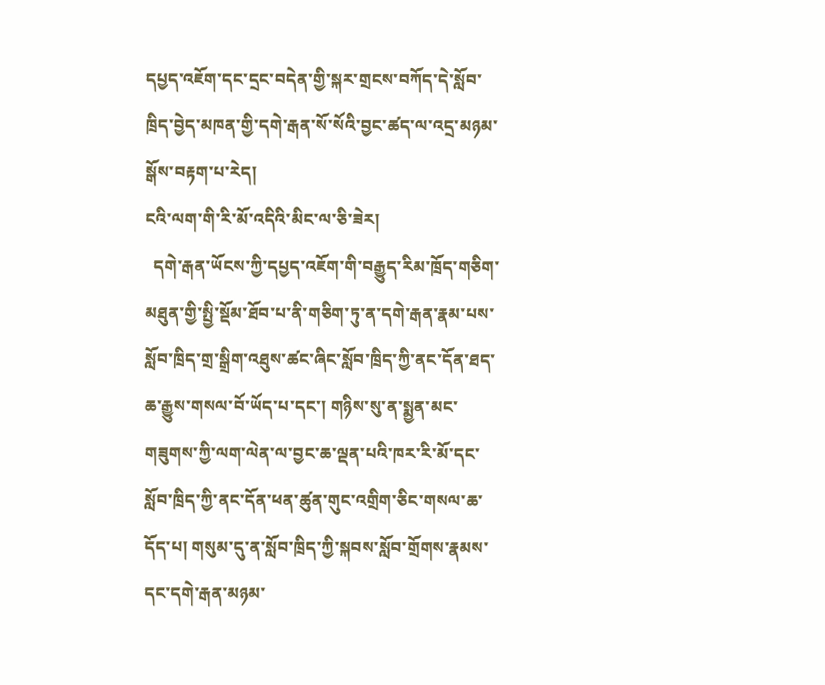དཔྱད་འཇོག་དང་དྲང་བདེན་གྱི་སྐར་གྲངས་བཀོད་དེ་སློབ་ཁྲིད་བྱེད་མཁན་གྱི་དགེ་རྒན་སོ་སོའི་བྱང་ཚད་ལ་འདྲ་མཉམ་སྒོས་བརྟག་པ་རེད།
ངའི་ལག་གི་རི་མོ་འདིའི་མིང་ལ་ཅི་ཟེར།
  དགེ་རྒན་ཡོངས་ཀྱི་དཔྱད་འཇོག་གི་བརྒྱུད་རིམ་ཁྲོད་གཅིག་མཐུན་གྱི་སྤྱི་སྡོམ་ཐོབ་པ་ནི་གཅིག་ཏུ་ན་དགེ་རྒན་རྣམ་པས་སློབ་ཁྲིད་གྲ་སྒྲིག་འཐུས་ཚང་ཞིང་སློབ་ཁྲིད་ཀྱི་ནང་དོན་ཐད་ཆ་རྒྱུས་གསལ་བོ་ཡོད་པ་དང་། གཉིས་སུ་ན་སྨྱན་མང་གཟུགས་ཀྱི་ལག་ལེན་ལ་བྱང་ཆ་ལྡན་པའི་ཁར་རི་མོ་དང་སློབ་ཁྲིད་ཀྱི་ནང་དོན་ཕན་ཚུན་གུང་འགྲིག་ཅིང་གསལ་ཆ་དོད་པ། གསུམ་དུ་ན་སློབ་ཁྲིད་ཀྱི་སྐབས་སློབ་གྲོགས་རྣམས་དང་དགེ་རྒན་མཉམ་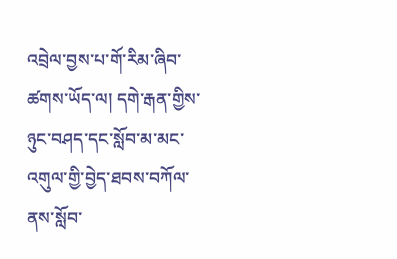འབྲེལ་བྱས་པ་གོ་རིམ་ཞིབ་ཚགས་ཡོད་ལ། དགེ་རྒན་གྱིས་ཉུང་བཤད་དང་སློབ་མ་མང་འགུལ་གྱི་བྱེད་ཐབས་བཀོལ་ནས་སློབ་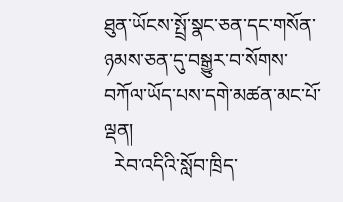ཐུན་ཡོངས་སྤྲོ་སྣང་ཅན་དང་གསོན་ཉམས་ཅན་དུ་བསྒྱུར་བ་སོགས་བཀོལ་ཡོད་པས་དགེ་མཚན་མང་པོ་ལྡན།
  རེབ་འདིའི་སློབ་ཁྲིད་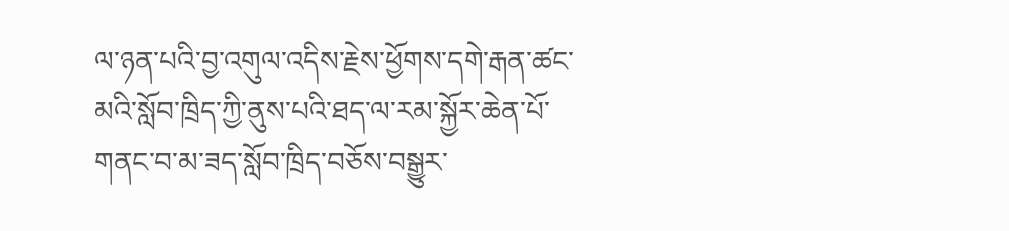ལ་ཉན་པའི་བྱ་འགུལ་འདིས་རྗེས་ཕྱོགས་དགེ་རྒན་ཚང་མའི་སློབ་ཁྲིད་ཀྱི་ནུས་པའི་ཐད་ལ་རམ་སྐྱོར་ཆེན་པོ་གནང་བ་མ་ཟད་སློབ་ཁྲིད་བཅོས་བསྒྱུར་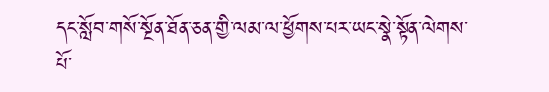དང་སློབ་གསོ་སྔོན་ཐོན་ཅན་གྱི་ལམ་ལ་ཕྱོགས་པར་ཡང་སྣེ་སྟོན་ལེགས་པོ་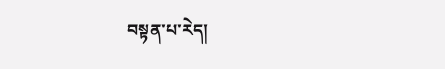བསྟན་པ་རེད།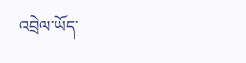འབྲེལ་ཡོད་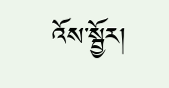འོས་སྦྱོར།